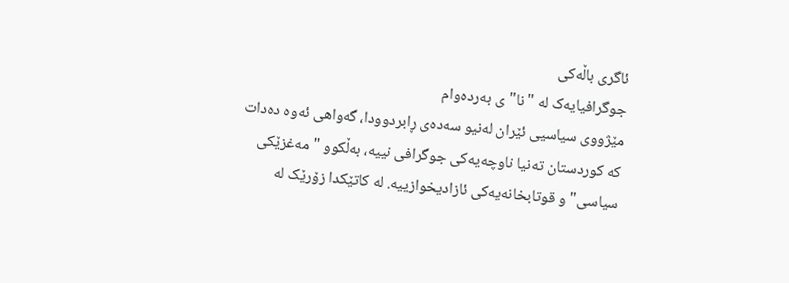ئاگری باڵەکی
جوگرافیایەک لە "نا"ی بەردەوام
مێژووی سیاسیی ئێران لەنیو سەدەی ڕابردوودا، گەواهی ئەوە دەدات کە کوردستان تەنیا ناوچەیەکی جوگرافی نییە، بەڵکوو "مەغزێکی سیاسی" و قوتابخانەیەکی ئازادیخوازییە. لە کاتێکدا زۆرێک لە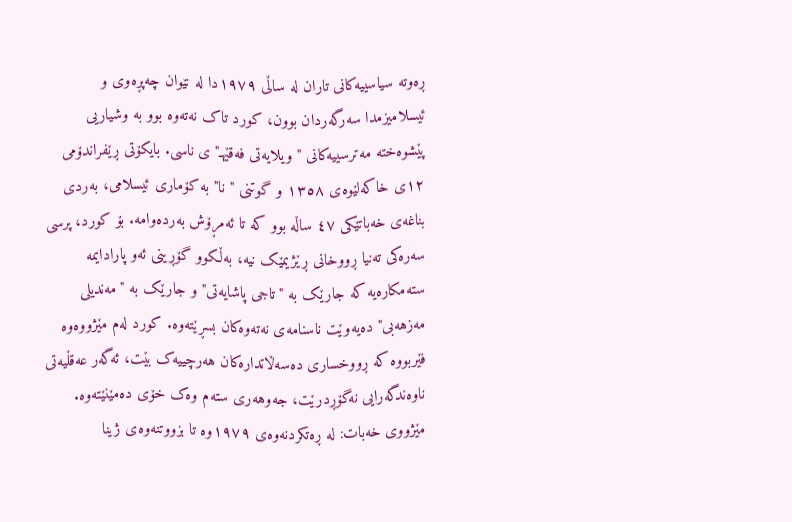ڕەوتە سیاسییەکانی تاران لە ساڵی ١٩٧٩دا لە نێوان چەپڕەوی و ئیسلامیزمدا سەرگەردان بوون، کورد تاک نەتەوە بوو بە وشیاریی پێشوەختە مەترسییەکانی "ویلایەتی فەقێهـ"ی ناسی. بایکۆتی ڕێفراندۆمی ١٢ی خاکەلێوەی ١٣٥٨ و گوتنی "نا" بە کۆماری ئیسلامی، بەردی بناغەی خەباتێکی ٤٧ ساڵە بوو کە تا ئەمڕۆش بەردەوامە. بۆ کورد، پرسی سەرەکی تەنیا ڕووخانی ڕێژیمێک نیە، بەڵکوو گۆڕینی ئەو پارادایمە ستەمکارەیە کە جارێک بە "تاجی پاشایەتی" و جارێک بە "مەندیلی مەزهەبی" دەیەوێت ناسنامەی نەتەوەکان بسڕێتەوە. کورد لەم مێژووەوە فێربووە کە ڕووخساری دەسەڵاتدارەکان هەرچییەک بێت، ئەگەر عەقڵیەتی ناوەندگەرایی نەگۆڕدرێت، جەوهەری ستەم وەک خۆی دەمێنێتەوە.
مێژووی خەبات: لە ڕەتکردنەوەی ١٩٧٩وە تا بزووتنەوەی ژینا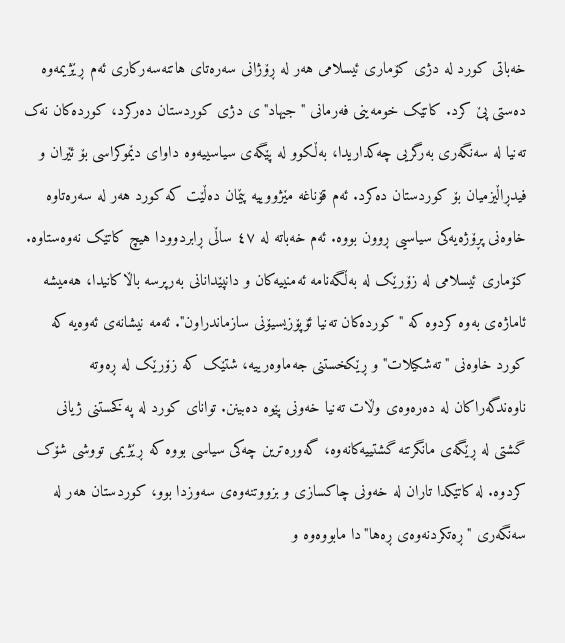خەباتی کورد لە دژی کۆماری ئیسلامی هەر لە ڕۆژانی سەرەتای هاتنەسەرکاری ئەم ڕێژیمەوە دەستی پێ کرد. کاتێک خومەینی فەرمانی "جیهاد"ی دژی کوردستان دەرکرد، کوردەکان نەک تەنیا لە سەنگەری بەرگریی چەکداریدا، بەڵکوو لە پێگەی سیاسییەوە داوای دێموکراسی بۆ ئێران و فیدڕاڵیزمیان بۆ کوردستان دەکرد. ئەم قۆناغە مێژووییە پێمان دەڵێت کە کورد هەر لە سەرەتاوە خاوەنی پڕۆژەیەکی سیاسیی ڕوون بووە. ئەم خەباتە لە ٤٧ ساڵی ڕابردوودا هیچ کاتێک نەوەستاوە. کۆماری ئیسلامی لە زۆرێک لە بەڵگەنامە ئەمنییەکان و دانپێدانانی بەرپرسە باڵاکانیدا، هەمیشە ئاماژەی بەوە کردوە کە "کوردەکان تەنیا ئۆپۆزیسیۆنی سازماندراون". ئەمە نیشانەی ئەوەیە کە کورد خاوەنی "تەشکیلات" و ڕێکخستنی جەماوەرییە، شتێک کە زۆرێک لە ڕەوتە ناوەندگەراکان لە دەرەوەی وڵات تەنیا خەونی پێوە دەبینن. توانای کورد لە پەکخستنی ژیانی گشتی لە ڕێگەی مانگرتنە گشتییەکانەوە، گەورەترین چەکی سیاسی بووە کە ڕێژیمی تووشی شۆک کردوە. لە کاتێکدا تاران لە خەونی چاکسازی و بزووتنەوەی سەوزدا بوو، کوردستان هەر لە سەنگەری "ڕەتکردنەوەی ڕەها"دا مابووەوە و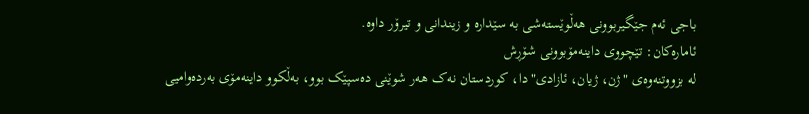باجی ئەم جێگیربوونی هەڵوێستەشی بە سێدارە و زیندانی و تیرۆر داوە.
ئامارەکان: تێچووی داینەمۆبوونی شۆڕش
لە بزووتنەوەی "ژن، ژیان، ئازادی"دا، کوردستان نەک هەر شوێنی دەسپێک بوو، بەڵکوو داینەمۆی بەردەوامیی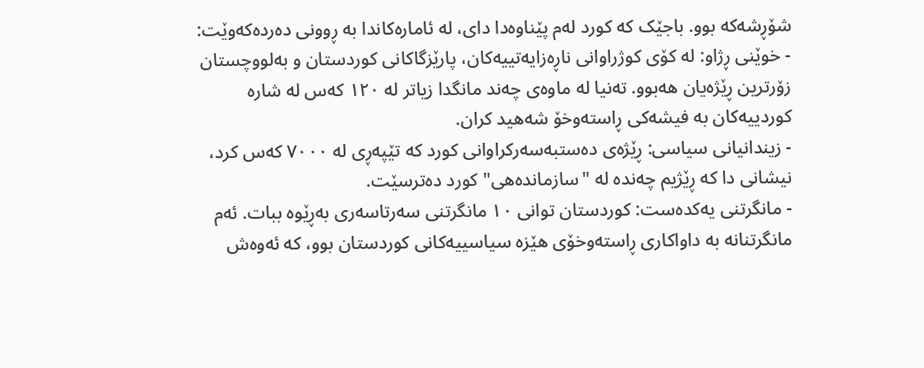شۆڕشەکە بوو. باجێک کە کورد لەم پێناوەدا دای، لە ئامارەکاندا بە ڕوونی دەردەکەوێت:
- خوێنی ڕژاو: لە کۆی کوژراوانی ناڕەزایەتییەکان، پارێزگاکانی کوردستان و بەلووچستان زۆرترین ڕێژەیان هەبوو. تەنیا لە ماوەی چەند مانگدا زیاتر لە ١٢٠ کەس لە شارە کوردییەکان بە فیشەکی ڕاستەوخۆ شەهید کران.
- زیندانیانی سیاسی: ڕێژەی دەستبەسەرکراوانی کورد کە تێپەڕی لە ٧٠٠٠ کەس کرد، نیشانی دا کە ڕێژیم چەندە لە "سازماندەهی" کورد دەترسێت.
- مانگرتنی یەکدەست: کوردستان توانی ١٠ مانگرتنی سەرتاسەری بەڕێوە ببات. ئەم مانگرتنانە بە داواکاری ڕاستەوخۆی هێزە سیاسییەکانی کوردستان بوو، کە ئەوەش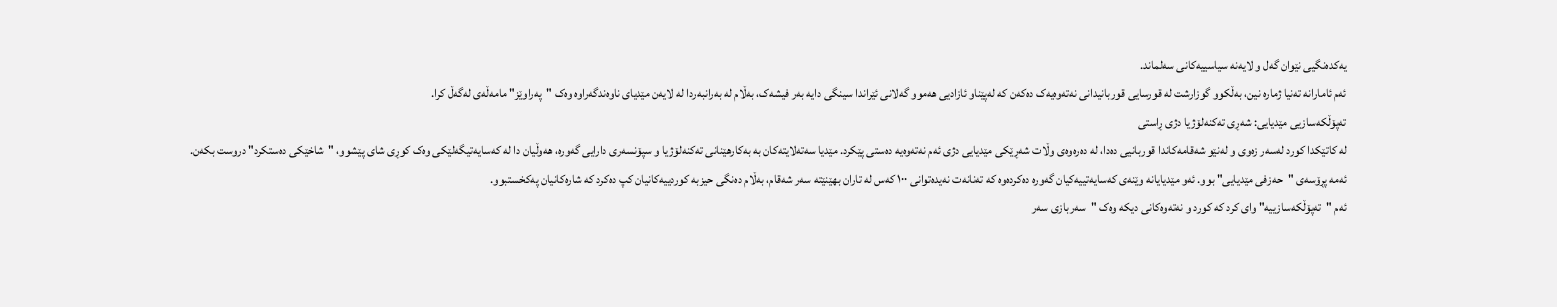یەکدەنگیی نێوان گەل و لایەنە سیاسییەکانی سەلماند.
ئەم ئامارانە تەنیا ژمارە نین، بەڵکوو گوزارشت لە قورسایی قوربانیدانی نەتەوەیەک دەکەن کە لەپێناو ئازادیی هەموو گەلانی ئێراندا سینگی دایە بەر فیشەک، بەڵام لە بەرانبەردا لە لایەن مێدیای ناوەندگەراوە وەک "پەراوێز" مامەڵەی لەگەڵ کرا.
تەپۆڵکەسازیی مێدیایی: شەڕی تەکنەلۆژیا دژی ڕاستی
لە کاتێکدا کورد لەسەر زەوی و لەنێو شەقامەکاندا قوربانیی دەدا، لە دەرەوەی وڵات شەڕێکی مێدیایی دژی ئەم نەتەوەیە دەستی پێکرد. مێدیا سەتەلایتەکان بە بەکارهێنانی تەکنەلۆژیا و سپۆنسەری دارایی گەورە، هەوڵیان دا لە کەسایەتیگەلێکی وەک کوڕی شای پێشوو، "شاخێکی دەستکرد" دروست بکەن.
ئەمە پڕۆسەی "حەزفی مێدیایی" بوو. ئەو مێدیایانە وێنەی کەسایەتییەکیان گەورە دەکردەوە کە تەنانەت نەیدەتوانی ١٠٠ کەس لە تاران بهێنێتە سەر شەقام، بەڵام دەنگی حیزبە کوردییەکانیان کپ دەکرد کە شارەکانیان پەکخستبوو.
ئەم "تەپۆڵکەسازییە" وای کرد کە کورد و نەتەوەکانی دیکە وەک "سەربازی سەر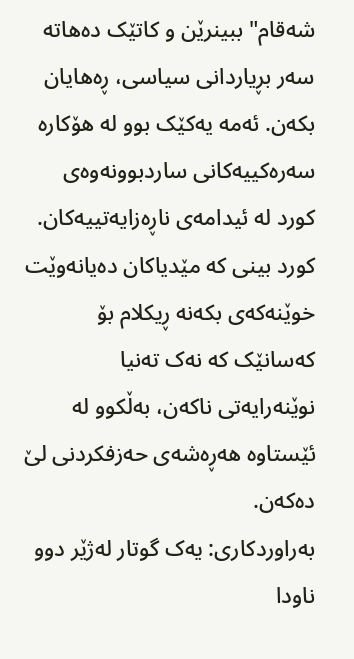شەقام" ببینرێن و کاتێک دەهاتە سەر بڕیاردانی سیاسی، ڕەهایان بکەن. ئەمە یەکێک بوو لە هۆکارە سەرەکییەکانی ساردبوونەوەی کورد لە ئیدامەی ناڕەزایەتییەکان. کورد بینی کە مێدیاکان دەیانەوێت خوێنەکەی بکەنە ڕیکلام بۆ کەسانێک کە نەک تەنیا نوێنەرایەتی ناکەن، بەڵکوو لە ئێستاوە هەڕەشەی حەزفکردنی لێ دەکەن.
بەراوردکاری: یەک گوتار لەژێر دوو ناودا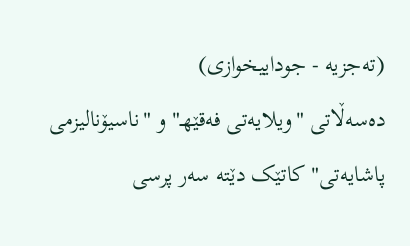(تەجزیە - جوداییخوازی)
دەسەڵاتی "ویلایەتی فەقێهـ" و "ناسیۆنالیزمی پاشایەتی" کاتێک دێتە سەر پرسی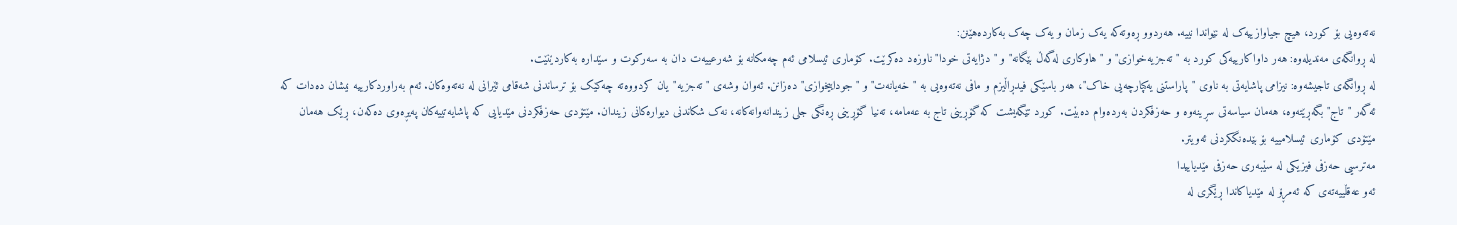نەتەوەیی بۆ کورد، هیچ جیاوازییەک لە نێواندا نییە. هەردوو ڕەوتەکە یەک زمان و یەک چەک بەکاردەهێنن:
لە ڕوانگەی مەندیلەوە: هەر داواکارییەکی کورد بە "تەجزیەخوازی" و "هاوکاری لەگەڵ بێگانە" و "دژایەتی خودا" ناوزەد دەکرێت. کۆماری ئیسلامی ئەم چەمکانە بۆ شەرعییەت دان بە سەرکوت و سێدارە بەکاردێنێت.
لە ڕوانگەی تاجیشەوە: نیزامی پاشایەتی بە ناوی "پاراستنی یەکپارچەیی خاک"، هەر باسێکی فیدڕاڵیزم و مافی نەتەوەیی بە "خەیانەت" و "جوداییخوازی" دەزانن. ئەوان وشەی "تەجزیە"یان کردووەتە چەکێک بۆ ترساندنی شەقامی ئێرانی لە نەتەوەکان. ئەم بەراوردکارییە نیشان دەدات کە ئەگەر "تاج" بگەڕێتەوە، هەمان سیاسەتی سڕینەوە و حەزفکردن بەردەوام دەبێت. کورد تێگەیشت کە گۆڕینی تاج بە عەمامە، تەنیا گۆڕینی ڕەنگی جلی زیندانەوانەکانە، نەک شکاندنی دیوارەکانی زیندان. مێتۆدی حەزفکردنی مێدیایی کە پاشایەتییەکان پەیڕەوی دەکەن، ڕێک هەمان مێتۆدی کۆماری ئیسلامییە بۆ بێدەنگکردنی ئەویتر.
مەترسیی حەزفی فیزیکی لە سێبەری حەزفی مێدیاییدا
ئەو عەقڵییەتەی کە ئەمڕۆ لە مێدیاکاندا ڕێگری لە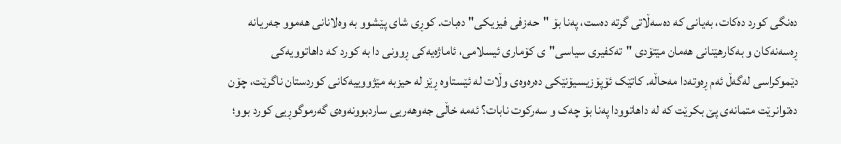دەنگی کورد دەکات، بەیانی کە دەسەڵاتی گرتە دەست، پەنا بۆ "حەزفی فیزیکی" دەبات. کوڕی شای پێشوو بە وەلانانی هەموو جەریانە ڕەسەنەکان و بەکارهێنانی هەمان مێتۆدی "تەکفیری سیاسی"ی کۆماری ئیسلامی، ئاماژەیەکی ڕوونی دا بە کورد کە داهاتوویەکی دێموکراسی لەگەڵ ئەم ڕەوتەدا مەحاڵە. کاتێک ئۆپۆزیسیۆنێکی دەرەوەی وڵات لە ئێستاوە ڕێز لە حیزبە مێژووییەکانی کوردستان ناگرێت، چۆن دەتوانرێت متمانەی پێ بکرێت کە لە داهاتوودا پەنا بۆ چەک و سەرکوت نابات؟ ئەمە خاڵی جەوهەریی ساردبوونەوەی گەرموگوڕیی کورد بوو؛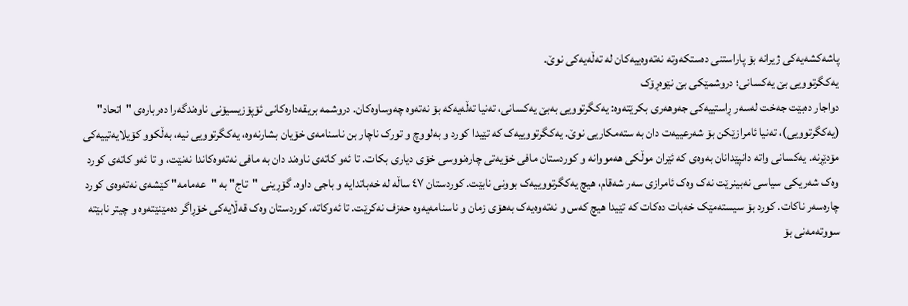پاشەکشەیەکی ژیرانە بۆ پاراستنی دەستکەوتە نەتەوەییەکان لە تەڵەیەکی نوێ.
یەکگرتوویی بێ یەکسانی؛ دروشمێکی بێ نێوەڕۆک
دواجار دەبێت جەخت لەسەر ڕاستییەکی جەوهەری بکرێتەوە: یەکگرتوویی بەبێ یەکسانی، تەنیا تەڵەیەکە بۆ نەتەوە چەوساوەکان. دروشمە بریقەدارەکانی ئۆپۆزیسیۆنی ناوەندگەرا دەربارەی "اتحاد" (یەکگرتوویی)، تەنیا ئامرازێکن بۆ شەرعییەت دان بە ستەمکاریی نوێ. یەکگرتووییەک کە تێیدا کورد و بەلووچ و تورک ناچار بن ناسنامەی خۆیان بشارنەوە، یەکگرتوویی نیە، بەڵکوو کۆیلایەتییەکی مۆدێڕنە. یەکسانی واتە دانپێدانان بەوەی کە ئێران موڵکی هەمووانە و کوردستان مافی خۆیەتی چارەنووسی خۆی دیاری بکات. تا ئەو کاتەی ناوەند دان بە مافی نەتەوەکاندا نەنێت، و تا ئەو کاتەی کورد وەک شەریکی سیاسی نەبینرێت نەک وەک ئامرازی سەر شەقام، هیچ یەکگرتووییەک بوونی نابێت. کوردستان ٤٧ ساڵە لە خەباتدایە و باجی داوە. گۆڕینی "تاج" بە "عەمامە" کێشەی نەتەوەی کورد چارەسەر ناکات. کورد بۆ سیستەمێک خەبات دەکات کە تێیدا هیچ کەس و نەتەوەیەک بەهۆی زمان و ناسنامەیەوە حەزف نەکرێت. تا ئەوکاتە، کوردستان وەک قەڵایەکی خۆڕاگر دەمێنێتەوە و چیتر نابێتە سووتەمەنی بۆ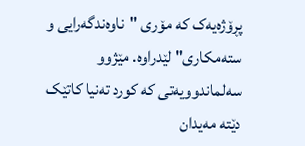پڕۆژەیەک کە مۆری "ناوەندگەرایی و ستەمکاری" لێدراوە. مێژوو سەلماندوویەتی کە کورد تەنیا کاتێک دێتە مەیدان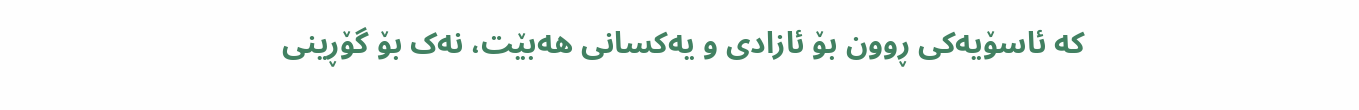کە ئاسۆیەکی ڕوون بۆ ئازادی و یەکسانی هەبێت، نەک بۆ گۆڕینی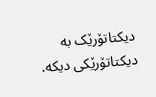دیکتاتۆرێک بە دیکتاتۆرێکی دیکە.